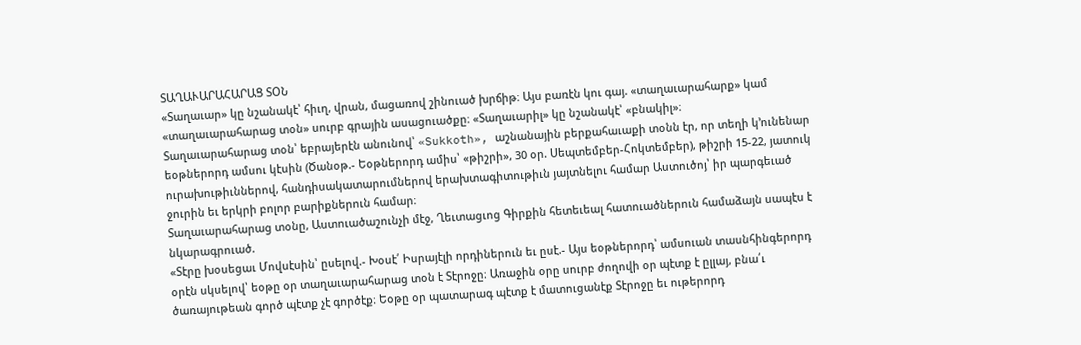ՏԱՂԱՒԱՐԱՀԱՐԱՑ ՏՕՆ
«Տաղաւար» կը նշանակէ՝ հիւղ, վրան, մացառով շինուած խրճիթ։ Այս բառէն կու գայ. «տաղաւարահարք» կամ «տաղաւարահարաց տօն» սուրբ գրային ասացուածքը։ «Տաղաւարիլ» կը նշանակէ՝ «բնակիլ»։
Տաղաւարահարաց տօն՝ եբրայերէն անունով՝ «Sukkoth», աշնանային բերքահաւաքի տօնն էր, որ տեղի կ՚ունենար եօթներորդ ամսու կէսին (Ծանօթ.- Եօթներորդ ամիս՝ «թիշրի», 30 օր. Սեպտեմբեր-Հոկտեմբեր), թիշրի 15-22, յատուկ ուրախութիւններով, հանդիսակատարումներով երախտագիտութիւն յայտնելու համար Աստուծոյ՝ իր պարգեւած ջուրին եւ երկրի բոլոր բարիքներուն համար։
Տաղաւարահարաց տօնը, Աստուածաշունչի մէջ, Ղեւտացւոց Գիրքին հետեւեալ հատուածներուն համաձայն սապէս է նկարագրուած.
«Տէրը խօսեցաւ Մովսէսին՝ ըսելով.- Խօսէ՛ Իսրայէլի որդիներուն եւ ըսէ.- Այս եօթներորդ՝ ամսուան տասնհինգերորդ օրէն սկսելով՝ եօթը օր տաղաւարահարաց տօն է Տէրոջը։ Առաջին օրը սուրբ ժողովի օր պէտք է ըլլայ, բնա՛ւ ծառայութեան գործ պէտք չէ գործէք։ Եօթը օր պատարագ պէտք է մատուցանէք Տէրոջը եւ ութերորդ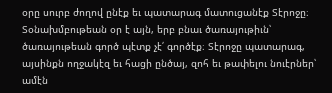օրը սուրբ ժողով ընէք եւ պատարագ մատուցանէք Տէրոջը։ Տօնախմբութեան օր է այն, երբ բնաւ ծառայութիւն՝ ծառայութեան գործ պէտք չէ՛ գործէք։ Տէրոջը պատարագ, այսինքն ողջակէզ եւ հացի ընծայ, զոհ եւ թափելու նուէրներ՝ ամէն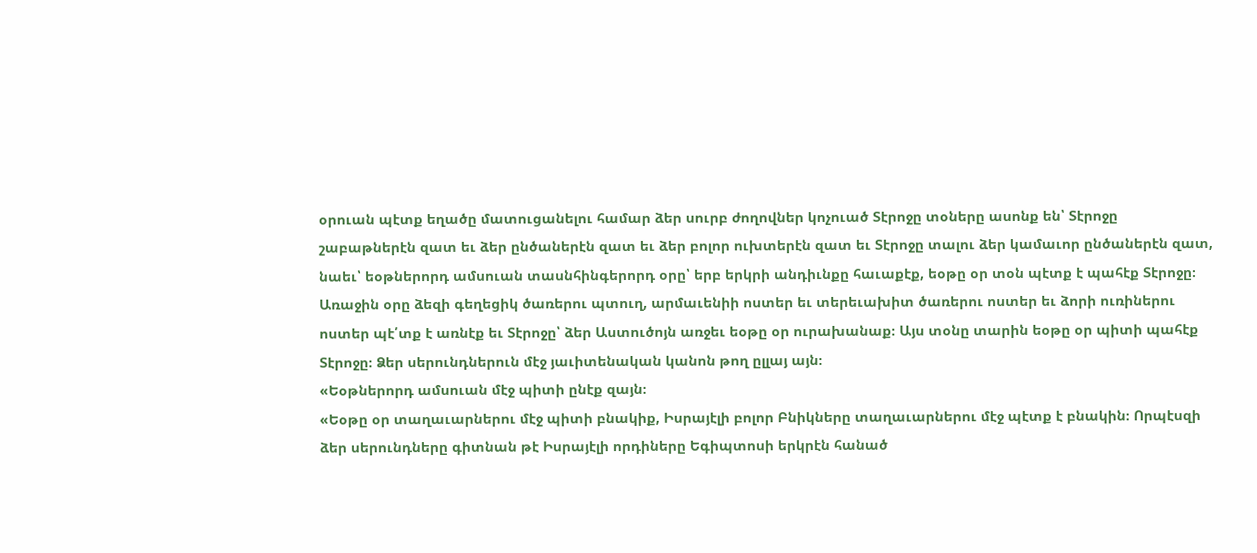օրուան պէտք եղածը մատուցանելու համար ձեր սուրբ ժողովներ կոչուած Տէրոջը տօները ասոնք են՝ Տէրոջը շաբաթներէն զատ եւ ձեր ընծաներէն զատ եւ ձեր բոլոր ուխտերէն զատ եւ Տէրոջը տալու ձեր կամաւոր ընծաներէն զատ, նաեւ՝ եօթներորդ ամսուան տասնհինգերորդ օրը՝ երբ երկրի անդիւնքը հաւաքէք, եօթը օր տօն պէտք է պահէք Տէրոջը։ Առաջին օրը ձեզի գեղեցիկ ծառերու պտուղ, արմաւենիի ոստեր եւ տերեւախիտ ծառերու ոստեր եւ ձորի ուռիներու ոստեր պէ՛տք է առնէք եւ Տէրոջը՝ ձեր Աստուծոյն առջեւ եօթը օր ուրախանաք։ Այս տօնը տարին եօթը օր պիտի պահէք Տէրոջը։ Ձեր սերունդներուն մէջ յաւիտենական կանոն թող ըլլայ այն։
«Եօթներորդ ամսուան մէջ պիտի ընէք զայն։
«Եօթը օր տաղաւարներու մէջ պիտի բնակիք, Իսրայէլի բոլոր Բնիկները տաղաւարներու մէջ պէտք է բնակին։ Որպէսզի ձեր սերունդները գիտնան թէ Իսրայէլի որդիները Եգիպտոսի երկրէն հանած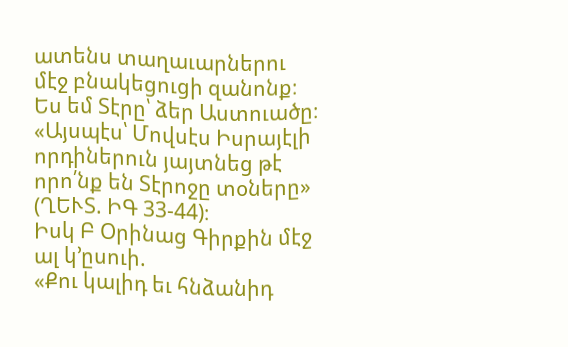ատենս տաղաւարներու մէջ բնակեցուցի զանոնք։ Ես եմ Տէրը՝ ձեր Աստուածը։
«Այսպէս՝ Մովսէս Իսրայէլի որդիներուն յայտնեց թէ որո՛նք են Տէրոջը տօները» (ՂԵՒՏ. ԻԳ 33-44)։
Իսկ Բ Օրինաց Գիրքին մէջ ալ կ՚ըսուի.
«Քու կալիդ եւ հնձանիդ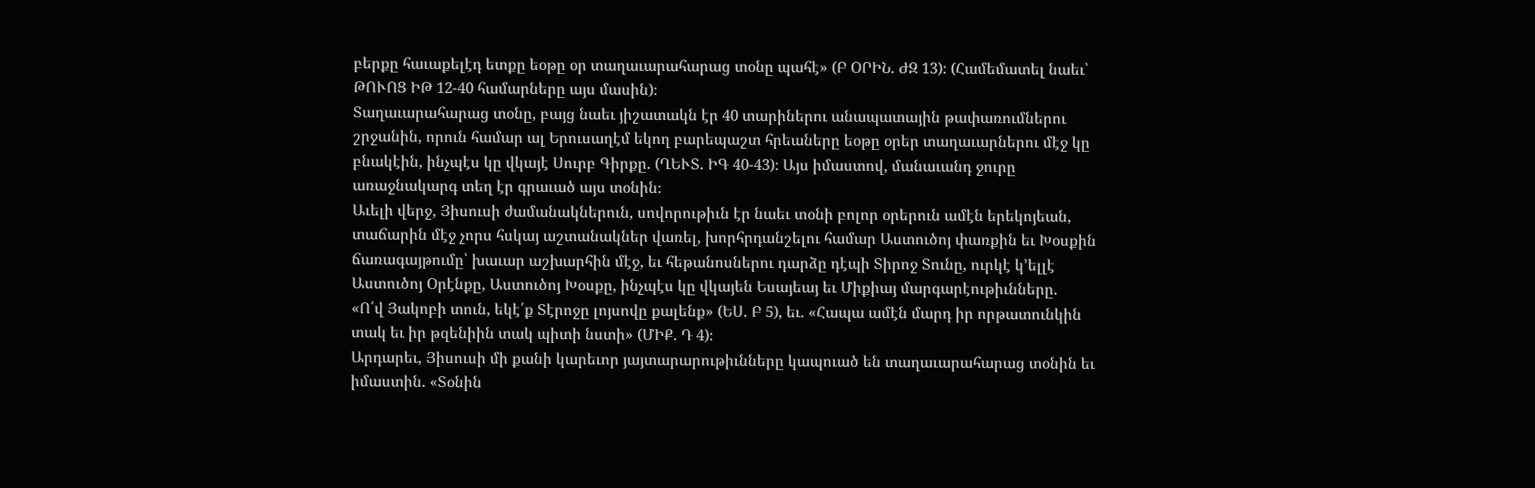բերքը հաւաքելէդ ետքը եօթը օր տաղաւարահարաց տօնը պահէ» (Բ ՕՐԻՆ. ԺԶ 13)։ (Համեմատել նաեւ՝ ԹՈՒՈՑ ԻԹ 12-40 համարները այս մասին)։
Տաղաւարահարաց տօնը, բայց նաեւ յիշատակն էր 40 տարիներու անապատային թափառումներու շրջանին, որուն համար ալ Երուսաղէմ եկող բարեպաշտ հրեաները եօթը օրեր տաղաւարներու մէջ կը բնակէին, ինչպէս կը վկայէ Սուրբ Գիրքը. (ՂԵՒՏ. ԻԳ 40-43)։ Այս իմաստով, մանաւանդ ջուրը առաջնակարգ տեղ էր գրաւած այս տօնին։
Աւելի վերջ, Յիսուսի ժամանակներուն, սովորութիւն էր նաեւ տօնի բոլոր օրերուն ամէն երեկոյեան, տաճարին մէջ չորս հսկայ աշտանակներ վառել, խորհրդանշելու համար Աստուծոյ փառքին եւ Խօսքին ճառագայթումը՝ խաւար աշխարհին մէջ, եւ հեթանոսներու դարձը դէպի Տիրոջ Տունը, ուրկէ կ՚ելլէ Աստուծոյ Օրէնքը, Աստուծոյ Խօսքը, ինչպէս կը վկայեն Եսայեայ եւ Միքիայ մարգարէութիւնները.
«Ո՛վ Յակոբի տուն, եկէ՛ք Տէրոջը լոյսովը քալենք» (ԵՍ. Բ 5), եւ. «Հապա ամէն մարդ իր որթատունկին տակ եւ իր թզենիին տակ պիտի նստի» (ՄԻՔ. Դ 4)։
Արդարեւ, Յիսուսի մի քանի կարեւոր յայտարարութիւնները կապուած են տաղաւարահարաց տօնին եւ իմաստին. «Տօնին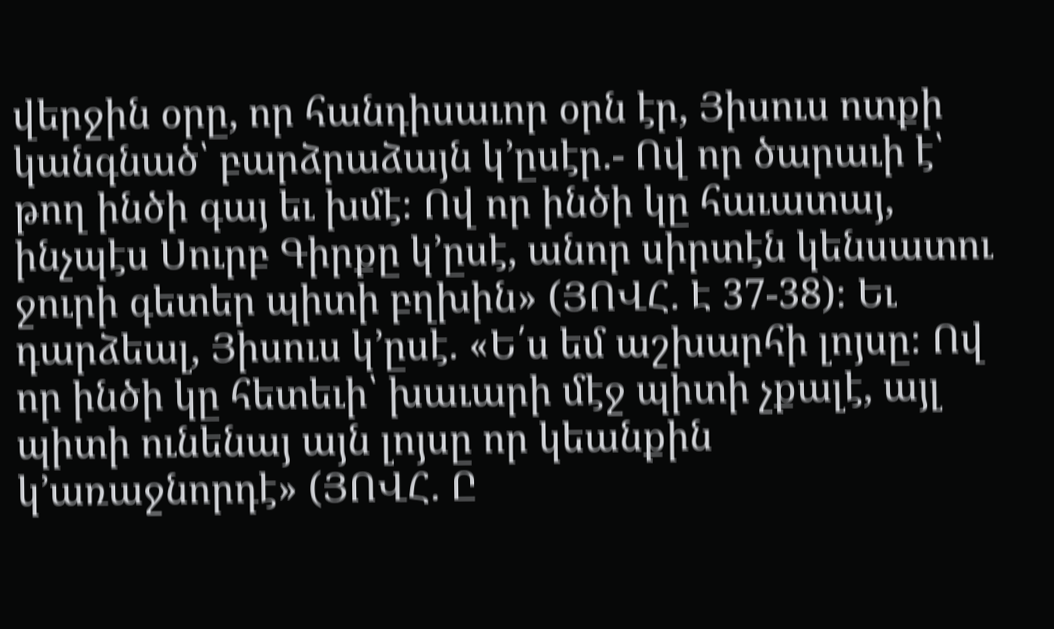վերջին օրը, որ հանդիսաւոր օրն էր, Յիսուս ոտքի կանգնած՝ բարձրաձայն կ՚ըսէր.- Ով որ ծարաւի է՝ թող ինծի գայ եւ խմէ։ Ով որ ինծի կը հաւատայ, ինչպէս Սուրբ Գիրքը կ՚ըսէ, անոր սիրտէն կենսատու ջուրի գետեր պիտի բղխին» (ՅՈՎՀ. Է 37-38)։ Եւ դարձեալ, Յիսուս կ՚ըսէ. «Ե՛ս եմ աշխարհի լոյսը։ Ով որ ինծի կը հետեւի՝ խաւարի մէջ պիտի չքալէ, այլ պիտի ունենայ այն լոյսը որ կեանքին կ՚առաջնորդէ» (ՅՈՎՀ. Ը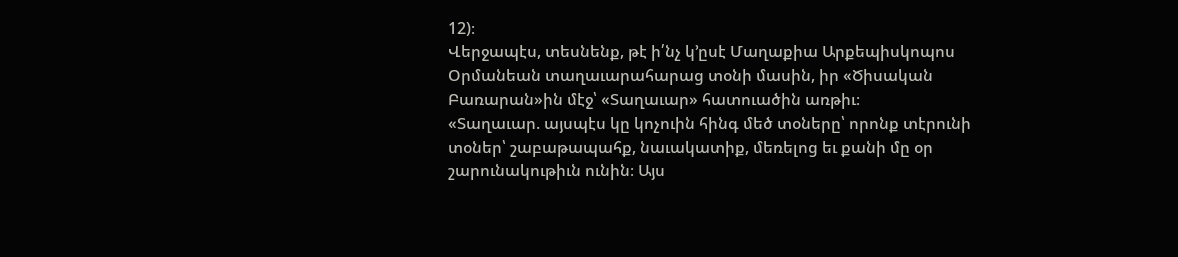12)։
Վերջապէս, տեսնենք, թէ ի՛նչ կ՚ըսէ Մաղաքիա Արքեպիսկոպոս Օրմանեան տաղաւարահարաց տօնի մասին, իր «Ծիսական Բառարան»ին մէջ՝ «Տաղաւար» հատուածին առթիւ։
«Տաղաւար. այսպէս կը կոչուին հինգ մեծ տօները՝ որոնք տէրունի տօներ՝ շաբաթապահք, նաւակատիք, մեռելոց եւ քանի մը օր շարունակութիւն ունին։ Այս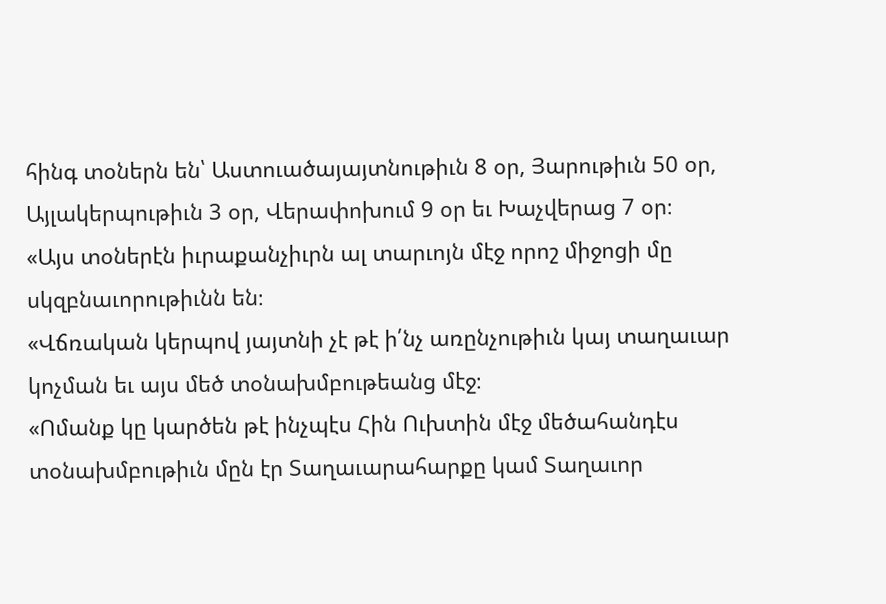հինգ տօներն են՝ Աստուածայայտնութիւն 8 օր, Յարութիւն 50 օր, Այլակերպութիւն 3 օր, Վերափոխում 9 օր եւ Խաչվերաց 7 օր։
«Այս տօներէն իւրաքանչիւրն ալ տարւոյն մէջ որոշ միջոցի մը սկզբնաւորութիւնն են։
«Վճռական կերպով յայտնի չէ թէ ի՛նչ առընչութիւն կայ տաղաւար կոչման եւ այս մեծ տօնախմբութեանց մէջ։
«Ոմանք կը կարծեն թէ ինչպէս Հին Ուխտին մէջ մեծահանդէս տօնախմբութիւն մըն էր Տաղաւարահարքը կամ Տաղաւոր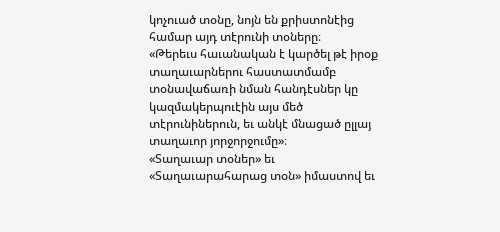կոչուած տօնը, նոյն են քրիստոնէից համար այդ տէրունի տօները։
«Թերեւս հաւանական է կարծել թէ իրօք տաղաւարներու հաստատմամբ տօնավաճառի նման հանդէսներ կը կազմակերպուէին այս մեծ տէրունիներուն, եւ անկէ մնացած ըլլայ տաղաւոր յորջորջումը»։
«Տաղաւար տօներ» եւ «Տաղաւարահարաց տօն» իմաստով եւ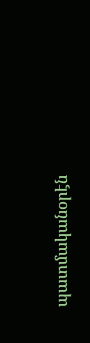պատմականօրէն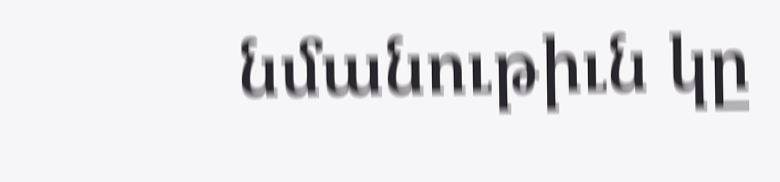նմանութիւն կը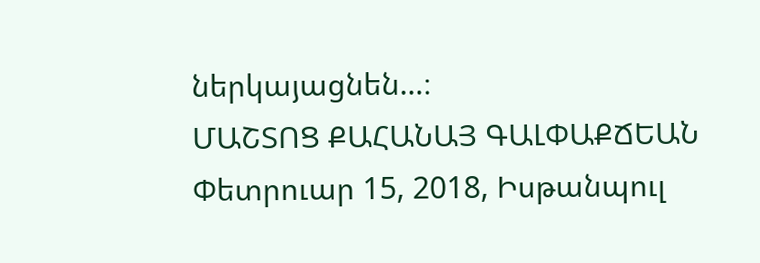ներկայացնեն…։
ՄԱՇՏՈՑ ՔԱՀԱՆԱՅ ԳԱԼՓԱՔՃԵԱՆ
Փետրուար 15, 2018, Իսթանպուլ